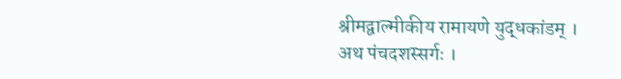श्रीमद्वाल्मीकीय रामायणे युद्धकांडम् ।
अथ पंचदशस्सर्गः ।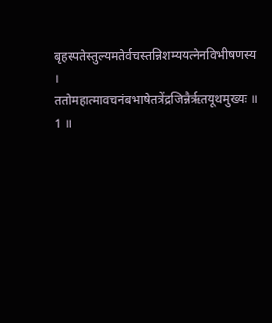बृहस्पतेस्तुल्यमतेर्वचस्तन्निशम्ययत्नेनविभीषणस्य ।
ततोमहात्मावचनंबभाषेतत्रेंद्रजिन्नैरृतयूथमुख्यः ॥ 1 ॥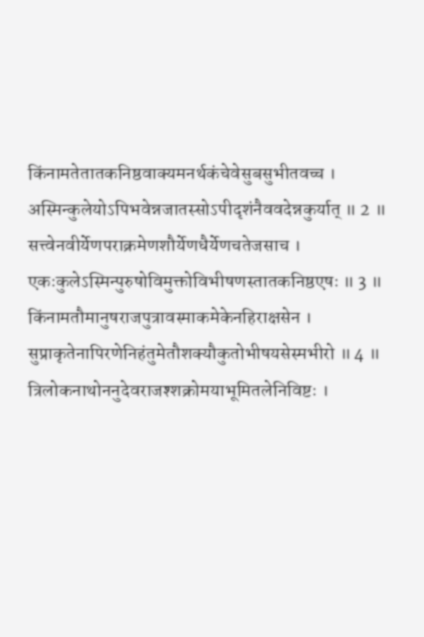किंनामतेतातकनिष्ठवाक्यमनर्थकंचेवेसुबसुभीतवच्च ।
अस्मिन्कुलेयोऽपिभवेन्नजातस्सोऽपीदृशंनैववदेन्नकुर्यात् ॥ 2 ॥
सत्त्वेनवीर्येणपराक्रमेणशौर्येणधैर्येणचतेजसाच ।
एकःकुलेऽस्मिन्पुरुषोविमुक्तोविभीषणस्तातकनिष्ठएषः ॥ 3 ॥
किंनामतौमानुषराजपुत्रावस्माकमेकेनहिराक्षसेन ।
सुप्राकृतेनापिरणेनिहंतुमेतौशक्यौकुतोभीषयसेस्मभीरो ॥ 4 ॥
त्रिलोकनाथोननुदेवराजश्शक्रोमयाभूमितलेनिविष्टः ।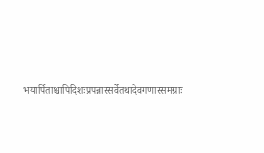भयार्पिताश्चापिदिशःप्रपन्नास्सर्वेतथादेवगणास्समग्राः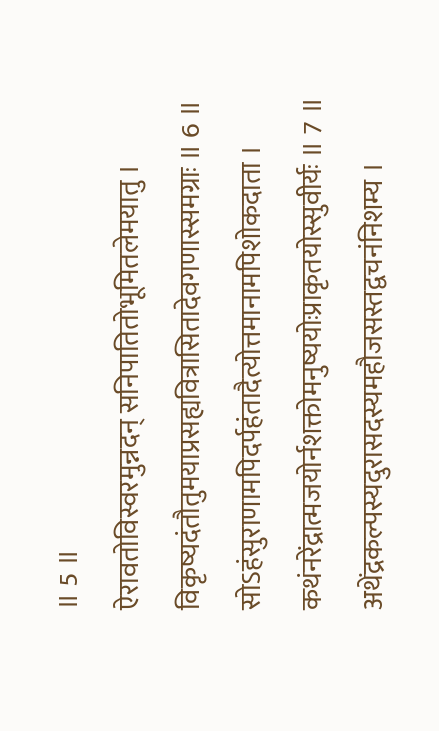॥ 5 ॥
ऐरावतोविस्वरमुन्नदन् सनिपातितोभूमितलेमयातु ।
विकृष्यदंतौतुमयाप्रसह्यवित्रासितादेवगणास्समग्राः ॥ 6 ॥
सोऽहंसुराणामपिदर्पहंतादैत्योत्तमानामपिशोकदाता ।
कथंनरेंद्रात्मजयोर्नशक्तोमनुष्ययोःप्राकृतयोस्सुवीर्यः ॥ 7 ॥
अथेंद्रकल्पस्यदुरासदस्यमहौजसस्तद्वचनंनिशम्य ।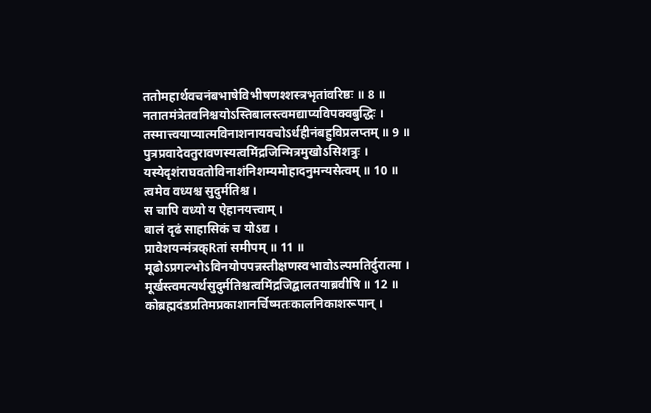ततोमहार्थवचनंबभाषेविभीषणश्शस्त्रभृतांवरिष्ठः ॥ 8 ॥
नतातमंत्रेतवनिश्चयोऽस्तिबालस्त्वमद्याप्यविपक्वबुद्धिः ।
तस्मात्त्वयाप्यात्मविनाशनायवचोऽर्धहीनंबहुविप्रलप्तम् ॥ 9 ॥
पुत्रप्रवादेवतुरावणस्यत्वमिंद्रजिन्मित्रमुखोऽसिशत्रुः ।
यस्येदृशंराघवतोविनाशंनिशम्यमोहादनुमन्यसेत्वम् ॥ 10 ॥
त्वमेव वध्यश्च सुदुर्मतिश्च ।
स चापि वध्यो य ऐहानयत्त्वाम् ।
बालं दृढं साहासिकं च योऽद्य ।
प्रावेशयन्मंत्रक्Rतां समीपम् ॥ 11 ॥
मूढोऽप्रगल्भोऽविनयोपपन्नस्तीक्षणस्वभावोऽल्पमतिर्दुरात्मा ।
मूर्खस्त्वमत्यर्थसुदुर्मतिश्चत्वमिंद्रजिद्बालतयाब्रवीषि ॥ 12 ॥
कोब्रह्मदंडप्रतिमप्रकाशानर्चिष्मतःकालनिकाशरूपान् ।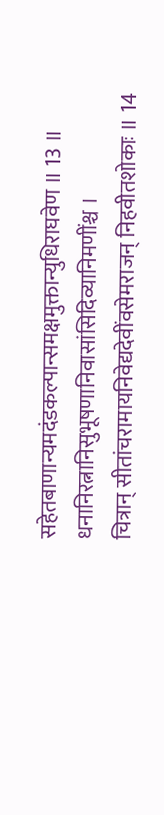सहेतबाणान्यमदंडकल्पान्समक्षमुक्तान्युधिराघवेण ॥ 13 ॥
धनानिरत्नानिसुभूषणानिवासांसिदिव्यानिमणींश्च ।
चित्रान् सीतांचरामायनिवेद्यदेवींवसेमराजन् निहवीतशोकाः ॥ 14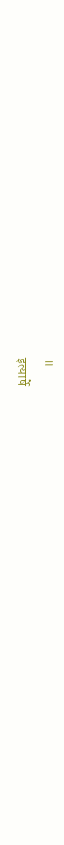॥
इत्यार्षे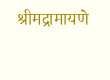श्रीमद्रामायणे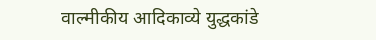वाल्मीकीय आदिकाव्ये युद्धकांडे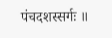पंचदशस्सर्गः ॥